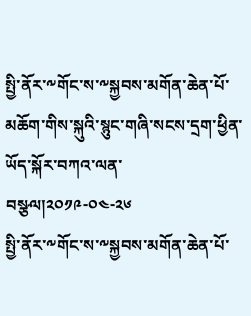སྤྱི་ནོར་༸གོང་ས་༸སྐྱབས་མགོན་ཆེན་པོ་མཆོག་གིས་སྐུའི་སྙུང་གཞི་སངས་དྲག་ཕྱིན་ཡོད་སྐོར་བཀའ་ལན་བསྩལ།༢༠༡༩-༠༤-༢༦
སྤྱི་ནོར་༸གོང་ས་༸སྐྱབས་མགོན་ཆེན་པོ་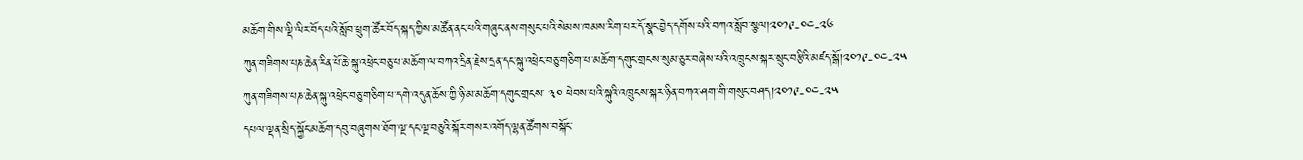མཆོག་གིས་ལྡི་ལིར་བོད་པའི་སློབ་ཕྲུག་ཚོར་བོད་སྐད་ཀྱིས་མཚོན་ནང་པའི་གཞུང་ནས་གསུང་པའི་སེམས་ཁམས་རིག་པར་དོ་སྣང་བྱེད་དགོས་པའི་བཀའ་སློབ་སྩལ།༢༠༡༩-༠༤-༢༦
ཀུན་གཟིགས་པཎ་ཆེན་རིན་པོ་ཆེ་སྐུ་འཕྲེང་བཅུ་པ་མཆོག་ལ་བཀའ་དྲིན་རྗེས་དྲན་དང་སྐུ་འཕྲེང་བཅུ་གཅིག་པ་མཆོག་དགུང་གྲངས་སུམ་ཅུར་བཞེས་པའི་འཁྲུངས་སྐར་སྲུང་བརྩིའི་མཛད་སྒོ།༢༠༡༩-༠༤-༢༥
ཀུན་གཟིགས་པཎ་ཆེན་སྐུ་འཕྲེང་བཅུ་གཅིག་པ་དགེ་འདུན་ཆོས་ཀྱི་ཉི་མ་མཆོག་དགུང་གྲངས་ ༣༠ ཕེབས་པའི་སྐུའི་འཁྲུངས་སྐར་ཉིན་བཀའ་ཤག་གི་གསུང་བཤད།༢༠༡༩-༠༤-༢༥
དཔལ་ལྡན་སྲིད་སྐྱོང་མཆོག་དབུ་བཞུགས་ཐོག་ལྔ་དང་ལྔ་བཅུའི་སྐོར་གསར་འགོད་ལྷན་ཚོགས་བསྐོང་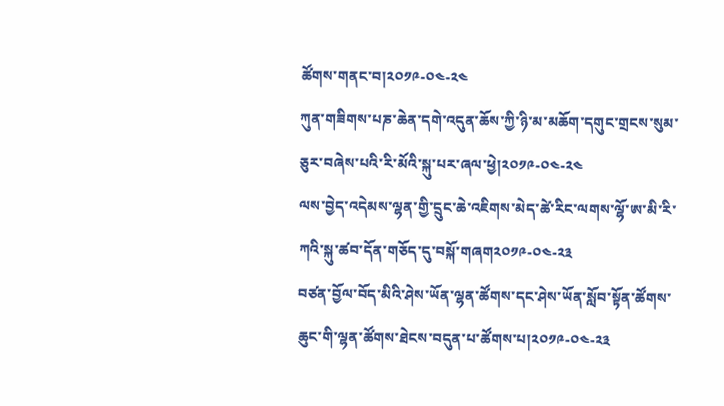ཚོགས་གནང་བ།༢༠༡༩-༠༤-༢༤
ཀུན་གཟིགས་པཎ་ཆེན་དགེ་འདུན་ཆོས་ཀྱི་ཉི་མ་མཆོག་དགུང་གྲངས་སུམ་ཅུར་བཞེས་པའི་རི་མོའི་སྐུ་པར་ཞལ་ཕྱེ།༢༠༡༩-༠༤-༢༤
ལས་བྱེད་འདེམས་ལྷན་གྱི་དྲུང་ཆེ་འཇིགས་མེད་ཚེ་རིང་ལགས་ལྷོ་ཨ་མི་རི་ཀའི་སྐུ་ཚབ་དོན་གཅོད་དུ་བསྐོ་གཞག༢༠༡༩-༠༤-༢༣
བཙན་བྱོལ་བོད་མིའི་ཤེས་ཡོན་ལྷན་ཚོགས་དང་ཤེས་ཡོན་སློབ་སྟོན་ཚོགས་ཆུང་གི་ལྷན་ཚོགས་ཐེངས་བདུན་པ་ཚོགས་པ།༢༠༡༩-༠༤-༢༣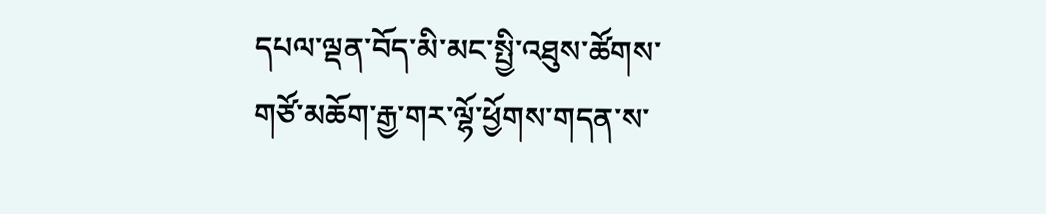དཔལ་ལྡན་བོད་མི་མང་སྤྱི་འཐུས་ཚོགས་གཙོ་མཆོག་རྒྱ་གར་ལྷོ་ཕྱོགས་གདན་ས་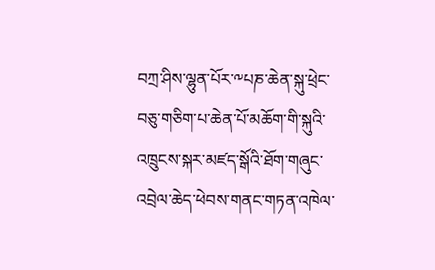བཀྲ་ཤིས་ལྷུན་པོར་༸པཎ་ཆེན་སྐུ་ཕྲེང་བཅུ་གཅིག་པ་ཆེན་པོ་མཆོག་གི་སྐུའི་འཁྲུངས་སྐར་མཛད་སྒོའི་ཐོག་གཞུང་འབྲེལ་ཆེད་ཕེབས་གནང་གཏན་འཁེལ་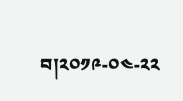བ།༢༠༡༩-༠༤-༢༢